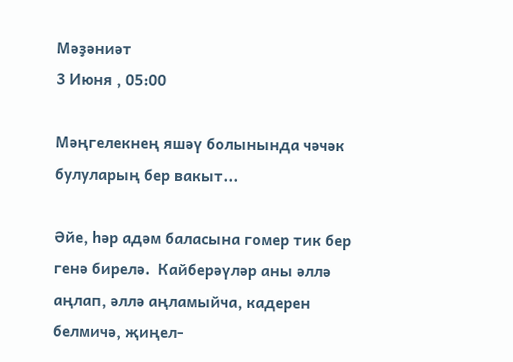Мәҙәниәт
3 Июня , 05:00

Мәңгелекнең яшәү болынында чәчәк булуларың бер вакыт...

Әйе, һәр адәм баласына гомер тик бер генә бирелә.  Кайберәүләр аны әллә аңлап, әллә аңламыйча, кадерен белмичә, җиңел-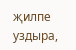җилпе уздыра,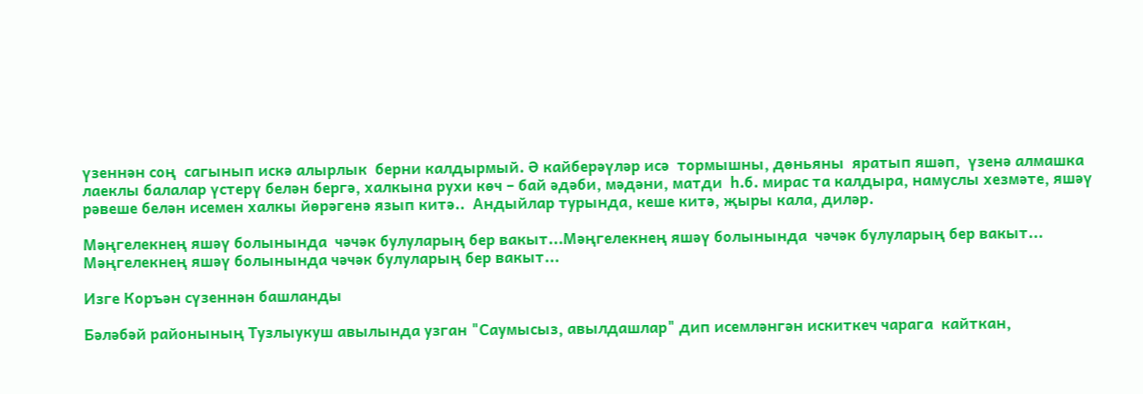үзеннән соң  сагынып искә алырлык  берни калдырмый. Ә кайберәүләр исә  тормышны, дөньяны  яратып яшәп,  үзенә алмашка лаеклы балалар үстерү белән бергә, халкына рухи көч – бай әдәби, мәдәни, матди  һ.б. мирас та калдыра, намуслы хезмәте, яшәү рәвеше белән исемен халкы йөрәгенә язып китә..  Андыйлар турында, кеше китә, җыры кала, диләр.

Мәңгелекнең яшәү болынында  чәчәк булуларың бер вакыт...Мәңгелекнең яшәү болынында  чәчәк булуларың бер вакыт...
Мәңгелекнең яшәү болынында чәчәк булуларың бер вакыт...

Изге Коръән сүзеннән башланды

Бәләбәй районының Тузлыукуш авылында узган "Саумысыз, авылдашлар" дип исемләнгән искиткеч чарага  кайткан,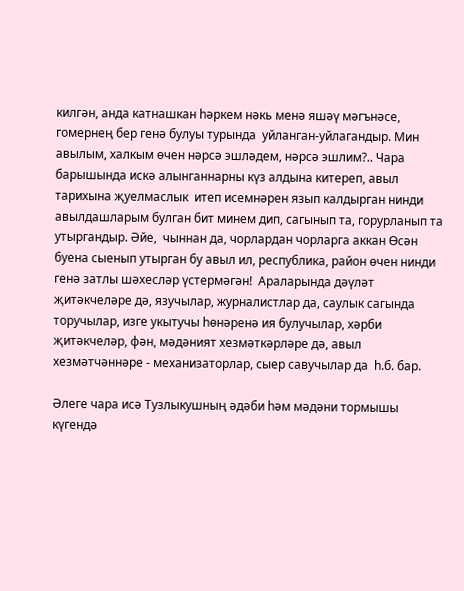килгән, анда катнашкан һәркем нәкь менә яшәү мәгънәсе, гомернең бер генә булуы турында  уйланган-уйлагандыр. Мин авылым, халкым өчен нәрсә эшләдем, нәрсә эшлим?.. Чара барышында искә алынганнарны күз алдына китереп, авыл тарихына җуелмаслык  итеп исемнәрен язып калдырган нинди авылдашларым булган бит минем дип, сагынып та, горурланып та утыргандыр. Әйе,  чыннан да, чорлардан чорларга аккан Өсән буена сыенып утырган бу авыл ил, республика, район өчен нинди генә затлы шәхесләр үстермәгән!  Араларында дәүләт җитәкчеләре дә, язучылар, журналистлар да, саулык сагында торучылар, изге укытучы һөнәренә ия булучылар, хәрби җитәкчеләр, фән, мәдәният хезмәткәрләре дә, авыл хезмәтчәннәре - механизаторлар, сыер савучылар да  һ.б. бар.

Әлеге чара исә Тузлыкушның әдәби һәм мәдәни тормышы күгендә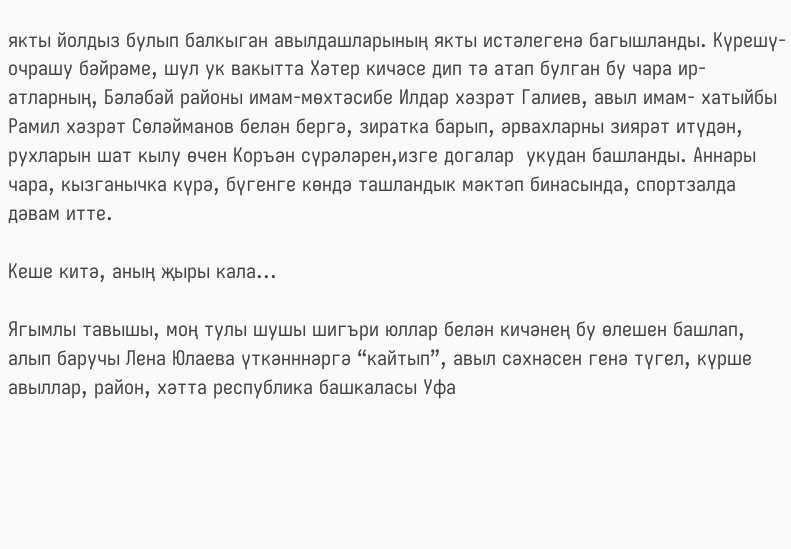якты йолдыз булып балкыган авылдашларының якты истәлегенә багышланды. Күрешү-очрашу бәйрәме, шул ук вакытта Хәтер кичәсе дип тә атап булган бу чара ир-атларның, Бәләбәй районы имам-мөхтәсибе Илдар хәзрәт Галиев, авыл имам- хатыйбы Рамил хәзрәт Сөләйманов белән бергә, зиратка барып, әрвахларны зиярәт итүдән, рухларын шат кылу өчен Коръән сүрәләрен,изге догалар  укудан башланды. Аннары чара, кызганычка күрә, бүгенге көндә ташландык мәктәп бинасында, спортзалда дәвам итте.

Кеше китә, аның җыры кала...

Ягымлы тавышы, моң тулы шушы шигъри юллар белән кичәнең бу өлешен башлап,  алып баручы Лена Юлаева үткәнннәргә “кайтып”, авыл сәхнәсен генә түгел, күрше авыллар, район, хәтта республика башкаласы Уфа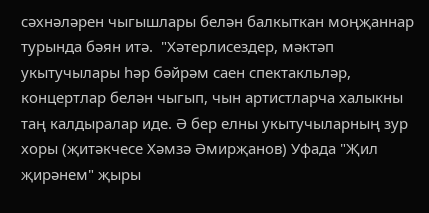сәхнәләрен чыгышлары белән балкыткан моңҗаннар турында бәян итә.  "Хәтерлисездер, мәктәп укытучылары һәр бәйрәм саен спектакльләр, концертлар белән чыгып, чын артистларча халыкны таң калдыралар иде. Ә бер елны укытучыларның зур хоры (җитәкчесе Хәмзә Әмирҗанов) Уфада "Җил җирәнем" җыры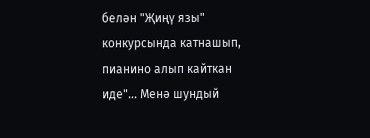белән "Җиңү язы" конкурсында катнашып, пианино алып кайткан иде"... Менә шундый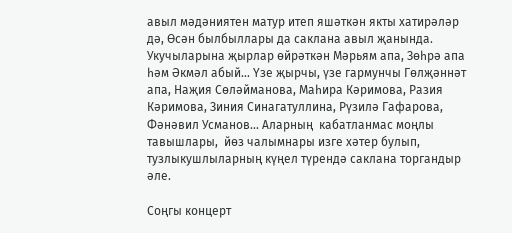авыл мәдәниятен матур итеп яшәткән якты хатирәләр дә, Өсән былбыллары да саклана авыл җанында. Укучыларына җырлар өйрәткән Мәрьям апа, Зөһрә апа һәм Әкмәл абый... Үзе җырчы, үзе гармунчы Гөлҗәннәт апа, Наҗия Сөләйманова, Маһира Кәримова, Разия Кәримова, Зиния Синагатуллина, Рүзилә Гафарова, Фәнәвил Усманов... Аларның  кабатланмас моңлы тавышлары,  йөз чалымнары изге хәтер булып,  тузлыкушлыларның күңел түрендә саклана торгандыр әле.

Соңгы концерт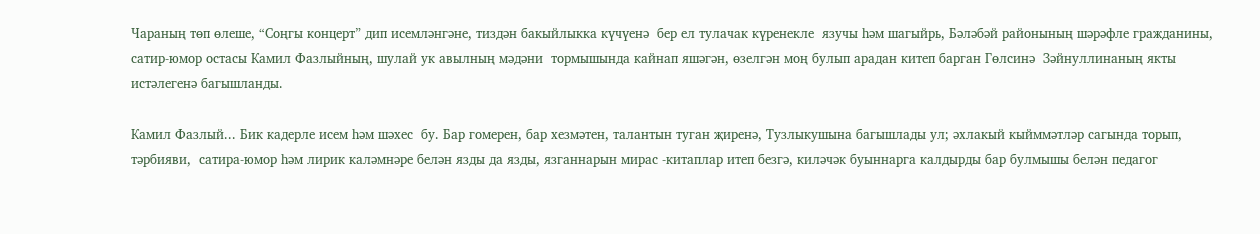Чараның төп өлеше, “Соңгы концерт” дип исемләнгәне, тиздән бакыйлыкка күчүенә  бер ел тулачак күренекле  язучы һәм шагыйрь, Бәләбәй районының шәрәфле гражданины, сатир-юмор остасы Камил Фазлыйның, шулай ук авылның мәдәни  тормышында кайнап яшәгән, өзелгән моң булып арадан китеп барган Гөлсинә  Зәйнуллинаның якты истәлегенә багышланды.

Камил Фазлый... Бик кадерле исем һәм шәхес  бу. Бар гомерен, бар хезмәтен, талантын туган җиренә, Тузлыкушына багышлады ул; әхлакый кыйммәтләр сагында торып, тәрбияви,  сатира-юмор һәм лирик каләмнәре белән язды да язды, язганнарын мирас -китаплар итеп безгә, киләчәк буыннарга калдырды бар булмышы белән педагог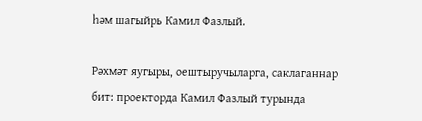һәм шагыйрь Камил Фазлый.

Рәхмәт яугыры, оештыручыларга, саклаганнар бит: проекторда Камил Фазлый турында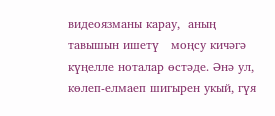видеоязманы карау,  аның тавышын ишетү   моңсу кичәгә күңелле ноталар өстәде. Әнә ул, көлеп-елмаеп шигырен укый, гүя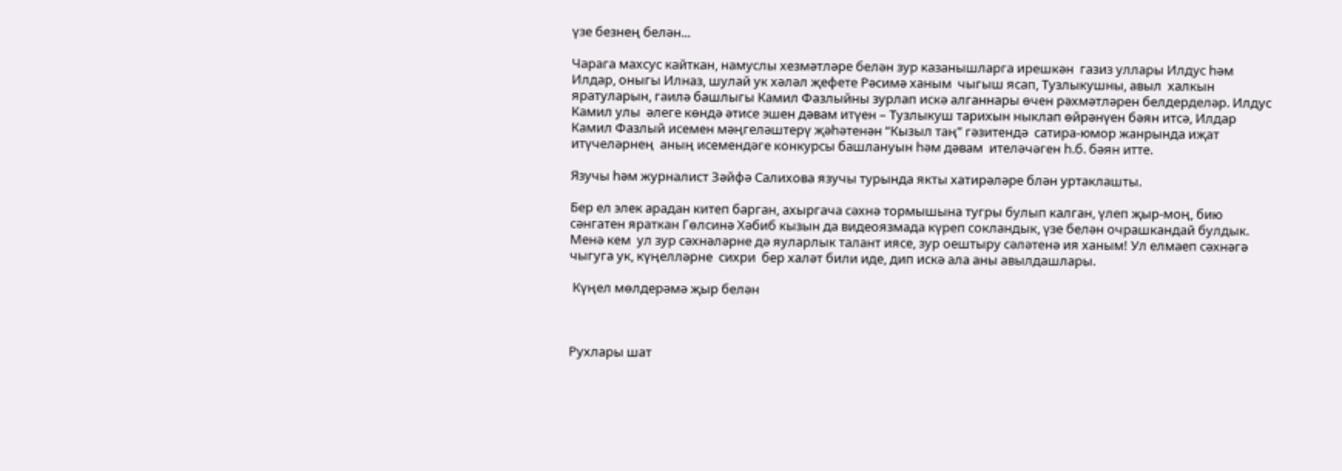үзе безнең белән...

Чарага махсус кайткан, намуслы хезмәтләре белән зур казанышларга ирешкән  газиз уллары Илдус һәм Илдар, оныгы Илназ, шулай ук хәләл җефете Рәсимә ханым  чыгыш ясап, Тузлыкушны, авыл  халкын яратуларын, гаилә башлыгы Камил Фазлыйны зурлап искә алганнары өчен рәхмәтләрен белдерделәр. Илдус Камил улы  әлеге көндә әтисе эшен дәвам итүен – Тузлыкуш тарихын ныклап өйрәнүен бәян итсә, Илдар Камил Фазлый исемен мәңгеләштерү җәһәтенән “Кызыл таң” гәзитендә  сатира-юмор жанрында иҗат итүчеләрнең  аның исемендәге конкурсы башлануын һәм дәвам  ителәчәген һ.б. бәян итте.

Язучы һәм журналист Зәйфә Салихова язучы турында якты хатирәләре блән уртаклашты.

Бер ел элек арадан китеп барган, ахыргача сәхнә тормышына тугры булып калган, үлеп җыр-моң, бию сәнгатен яраткан Гөлсинә Хәбиб кызын да видеоязмада күреп сокландык, үзе белән очрашкандай булдык. Менә кем  ул зур сәхнәләрне дә яуларлык талант иясе, зур оештыру сәләтенә ия ханым! Ул елмаеп сәхнәгә чыгуга ук, күңелләрне  сихри  бер халәт били иде, дип искә ала аны авылдашлары.

 Күңел мөлдерәмә җыр белән



Рухлары шат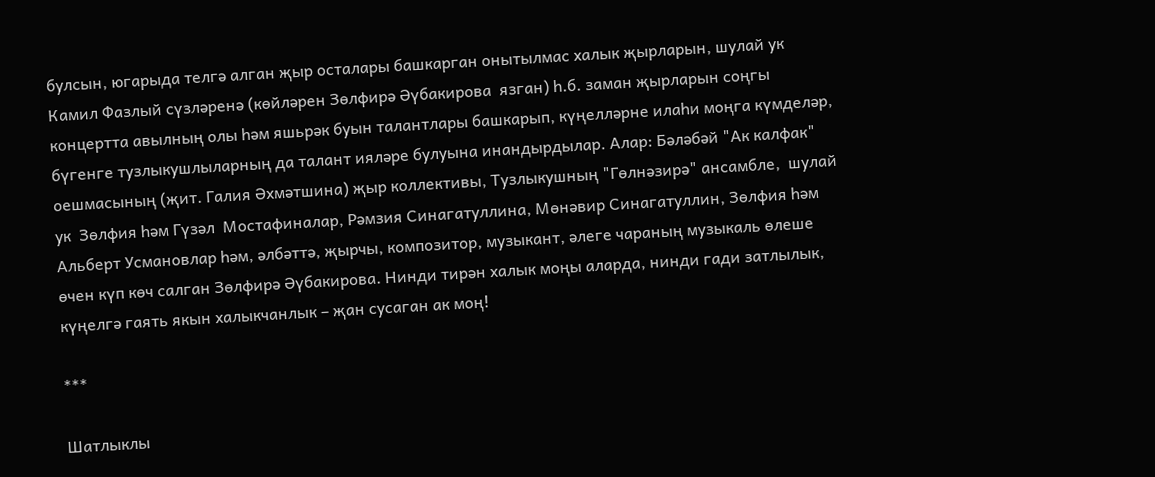булсын, югарыда телгә алган җыр осталары башкарган онытылмас халык җырларын, шулай ук Камил Фазлый сүзләренә (көйләрен Зөлфирә Әүбакирова  язган) һ.б. заман җырларын соңгы концертта авылның олы һәм яшьрәк буын талантлары башкарып, күңелләрне илаһи моңга күмделәр, бүгенге тузлыкушлыларның да талант ияләре булуына инандырдылар. Алар: Бәләбәй "Ак калфак" оешмасының (җит. Галия Әхмәтшина) җыр коллективы, Тузлыкушның "Гөлнәзирә" ансамбле,  шулай ук  Зөлфия һәм Гүзәл  Мостафиналар, Рәмзия Синагатуллина, Мөнәвир Синагатуллин, Зөлфия һәм Альберт Усмановлар һәм, әлбәттә, җырчы, композитор, музыкант, әлеге чараның музыкаль өлеше өчен күп көч салган Зөлфирә Әүбакирова. Нинди тирән халык моңы аларда, нинди гади затлылык, күңелгә гаять якын халыкчанлык – җан сусаган ак моң!

***

Шатлыклы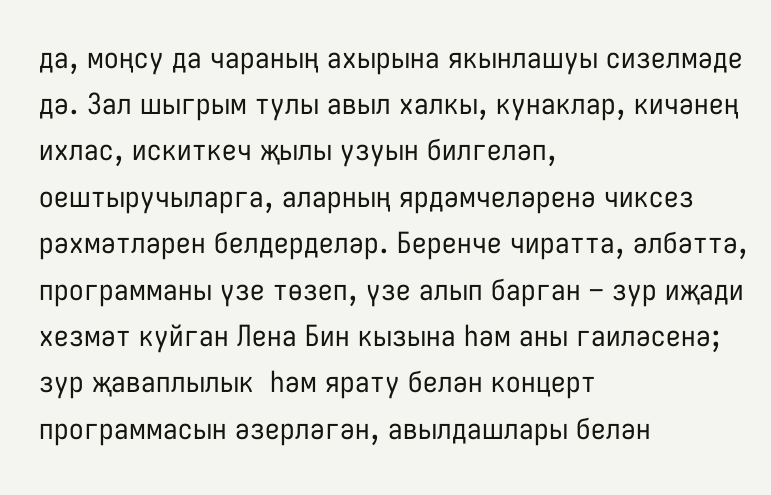да, моңсу да чараның ахырына якынлашуы сизелмәде дә. Зал шыгрым тулы авыл халкы, кунаклар, кичәнең ихлас, искиткеч җылы узуын билгеләп,  оештыручыларга, аларның ярдәмчеләренә чиксез рәхмәтләрен белдерделәр. Беренче чиратта, әлбәттә, программаны үзе төзеп, үзе алып барган – зур иҗади хезмәт куйган Лена Бин кызына һәм аны гаиләсенә;  зур җаваплылык  һәм ярату белән концерт программасын әзерләгән, авылдашлары белән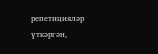репетицияләр үткәргән,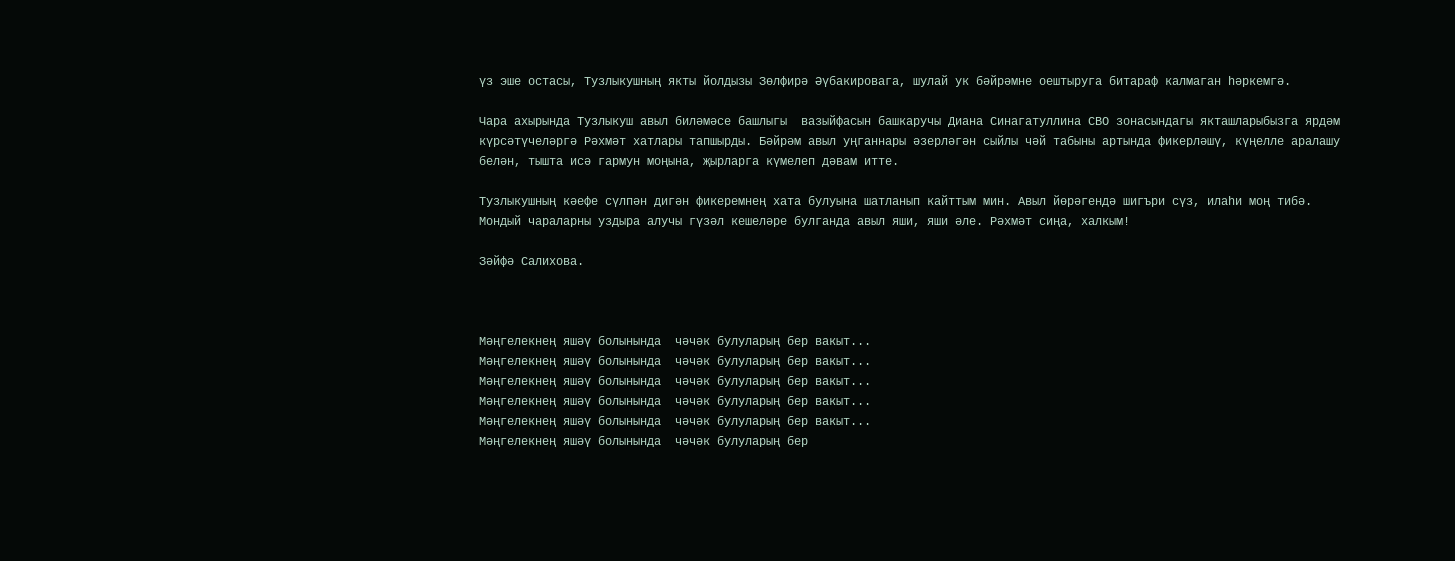үз эше остасы, Тузлыкушның якты йолдызы Зөлфирә Әүбакировага, шулай ук бәйрәмне оештыруга битараф калмаган һәркемгә.

Чара ахырында Тузлыкуш авыл биләмәсе башлыгы  вазыйфасын башкаручы Диана Синагатуллина СВО зонасындагы якташларыбызга ярдәм күрсәтүчеләргә Рәхмәт хатлары тапшырды. Бәйрәм авыл уңганнары әзерләгән сыйлы чәй табыны артында фикерләшү, күңелле аралашу белән, тышта исә гармун моңына, җырларга күмелеп дәвам итте.

Тузлыкушның кәефе сүлпән дигән фикеремнең хата булуына шатланып кайттым мин. Авыл йөрәгендә шигъри сүз, илаһи моң тибә. Мондый чараларны уздыра алучы гүзәл кешеләре булганда авыл яши, яши әле. Рәхмәт сиңа, халкым!

Зәйфә Салихова.



Мәңгелекнең яшәү болынында  чәчәк булуларың бер вакыт...
Мәңгелекнең яшәү болынында  чәчәк булуларың бер вакыт...
Мәңгелекнең яшәү болынында  чәчәк булуларың бер вакыт...
Мәңгелекнең яшәү болынында  чәчәк булуларың бер вакыт...
Мәңгелекнең яшәү болынында  чәчәк булуларың бер вакыт...
Мәңгелекнең яшәү болынында  чәчәк булуларың бер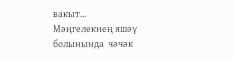вакыт...
Мәңгелекнең яшәү болынында  чәчәк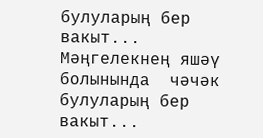булуларың бер вакыт...
Мәңгелекнең яшәү болынында  чәчәк булуларың бер вакыт...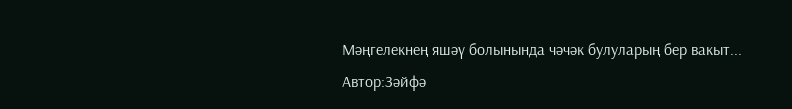Мәңгелекнең яшәү болынында чәчәк булуларың бер вакыт...
Автор:Зәйфә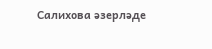Салихова әзерләде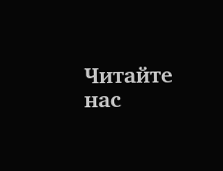Читайте нас